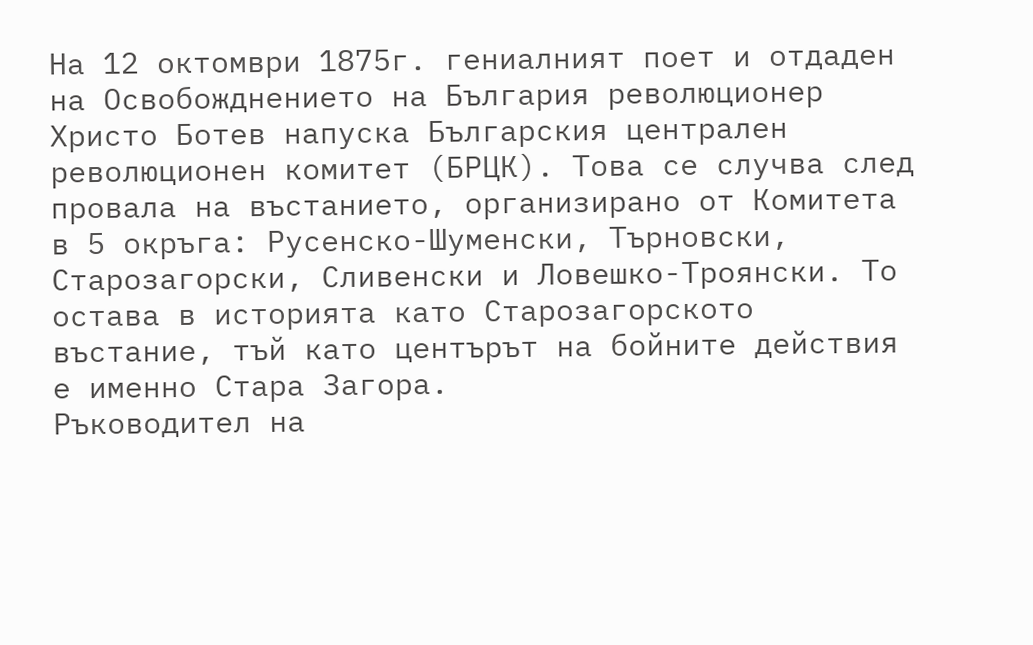На 12 октомври 1875г. гениалният поет и отдаден на Освобожднението на България революционер Христо Ботев напуска Българския централен революционен комитет (БРЦК). Това се случва след провала на въстанието, организирано от Комитета в 5 окръга: Русенско-Шуменски, Търновски, Старозагорски, Сливенски и Ловешко-Троянски. То остава в историята като Старозагорското въстание, тъй като центърът на бойните действия е именно Стара Загора.
Ръководител на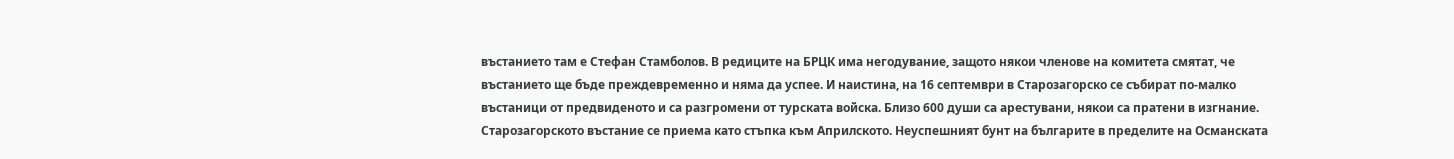въстанието там е Стефан Стамболов. В редиците на БРЦК има негодувание, защото някои членове на комитета смятат, че въстанието ще бъде преждевременно и няма да успее. И наистина, на 16 септември в Старозагорско се събират по-малко въстаници от предвиденото и са разгромени от турската войска. Близо 600 души са арестувани, някои са пратени в изгнание. Старозагорското въстание се приема като стъпка към Априлското. Неуспешният бунт на българите в пределите на Османската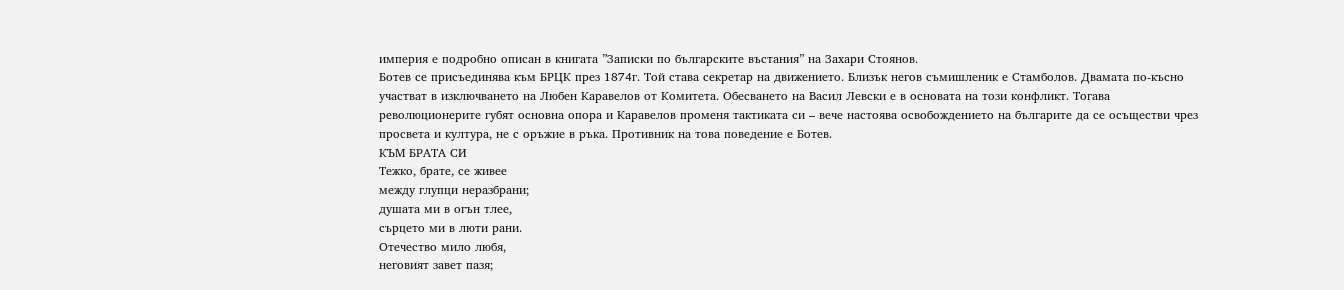империя е подробно описан в книгата ”Записки по българските въстания” на Захари Стоянов.
Ботев се присъединява към БРЦК през 1874г. Той става секретар на движението. Близък негов съмишленик е Стамболов. Двамата по-късно участват в изключването на Любен Каравелов от Комитета. Обесването на Васил Левски е в основата на този конфликт. Тогава революционерите губят основна опора и Каравелов променя тактиката си – вече настоява освобождението на българите да се осъществи чрез просвета и култура, не с оръжие в ръка. Противник на това поведение е Ботев.
КЪМ БРАТА СИ
Тежко, брате, се живее
между глупци неразбрани;
душата ми в огън тлее,
сърцето ми в люти рани.
Отечество мило любя,
неговият завет пазя;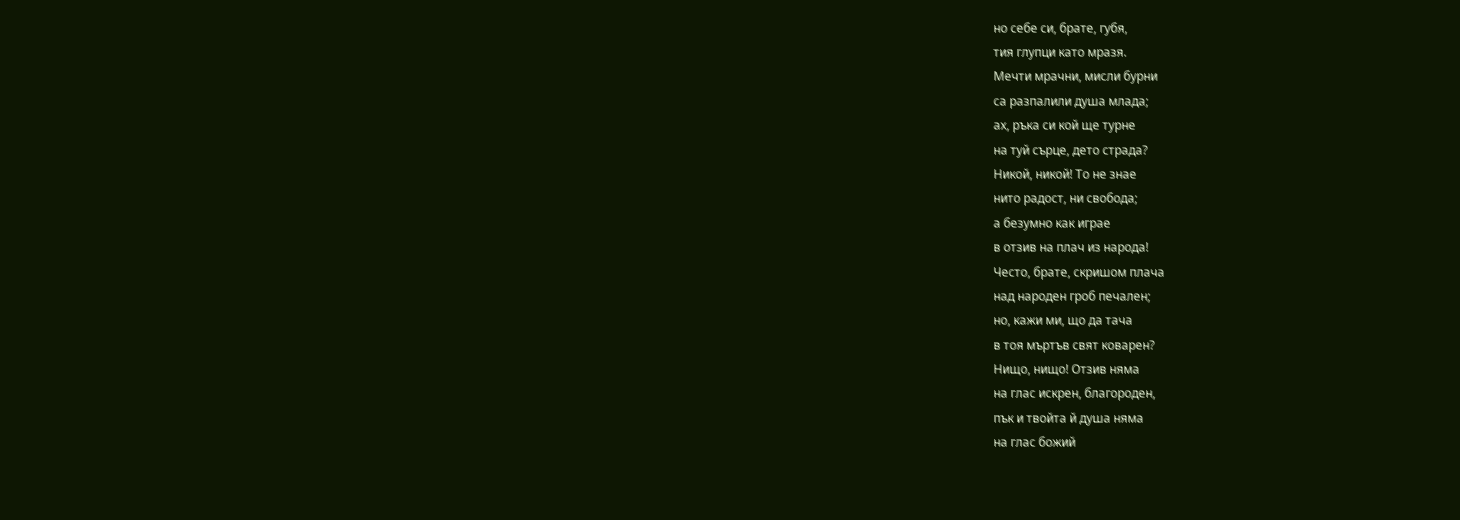но себе си, брате, губя,
тия глупци като мразя.
Мечти мрачни, мисли бурни
са разпалили душа млада;
ах, ръка си кой ще турне
на туй сърце, дето страда?
Никой, никой! То не знае
нито радост, ни свобода;
а безумно как играе
в отзив на плач из народа!
Често, брате, скришом плача
над народен гроб печален;
но, кажи ми, що да тача
в тоя мъртъв свят коварен?
Нищо, нищо! Отзив няма
на глас искрен, благороден,
пък и твойта й душа няма
на глас божий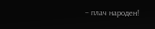– плач народен!